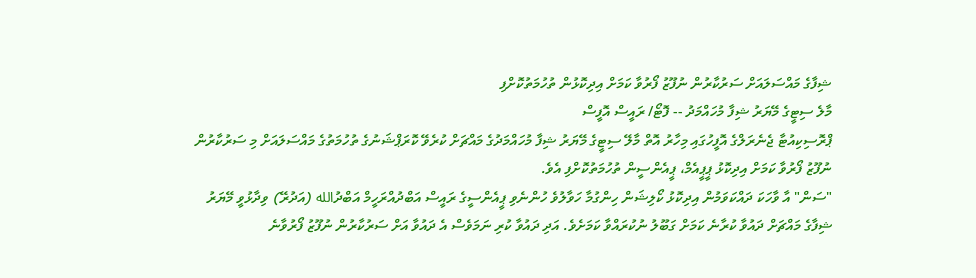ޝިފާގެ މައްސަލައަށް ސަރުކާރުން ނުފޫޒު ފޯރުވާ ކަމަށް އިދިކޮޅުން ތުހުމަތުކޮށްފި
މާލެ ސިޓީގެ މޭޔަރު ޝިފާ މުހައްމަދު -- ފޮޓޯ/ ރައީސް އޮފީސް
ޕްރޮސިކިއުޓާ ޖެނެރަލްގެ އޮފީހުގައި މިހާރު އޮތް މާލޭ ސިޓީގެ މޭޔަރު ޝިފާ މުހައްމަދުގެ މައްޗަށް ކުރެވޭ ކޮރަޕްޝަނުގެ ތުހުމަތުގެ މައްސަލައަށް މި ސަރުކާރުން ނުފޫޒު ފޯރުވާ ކަމަށް އިދިކޮޅު ޕީޕީއެމް، ޕީއެންސީން ތުހުމަތުކޮށްފި އެވެ.
"ސަން" އާ ވާހަކަ ދައްކަވަމުން އިދިކޮޅު ކޯލިޝަން ހިންގުމާ ހަވާލުވެ ހުންނެވި ޕީއެންސީގެ ރައީސް އަބްދުއްރަހީމް އަބްދުالله (އަދުރޭ) ވިދާޅުވީ މޭޔަރު ޝިފާގެ މައްޗަށް ދައުވާ ކުރާނެ ކަމަށް ގަބޫލު ނުކުރައްވާ ކަމަށެވެ. އަދި ދައުވާ ކުރި ނަމަވެސް އެ ދައުވާ އަށް ސަރުކާރުން ނުފޫޒު ފޯރުވާނެ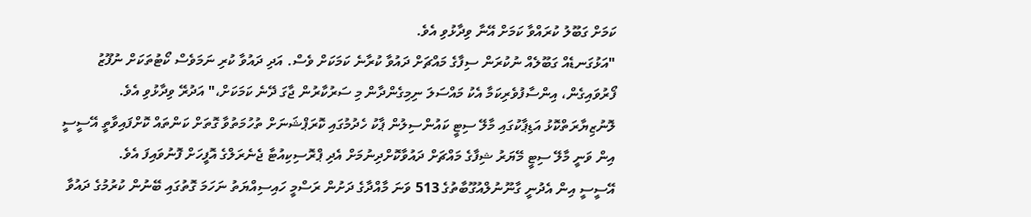ކަމަށް ގަބޫލު ކުރައްވާ ކަމަށް އޭނާ ވިދާޅުވި އެވެ.
"އަޅުގަނޑެއް ގަބޫލެއް ނުކުރަން ސިފާގެ މައްޗަށް ދައުވާ ކުރާނެ ކަމަކަށް ވެސް. އަދި ދައުވާ ކުރި ނަމަވެސް ކޯޓުތަކަށް ނުފޫޒު ފޯރުވައިގެން، އިންސާފުވެރިކަމާ އެކު މައްސަލަ ނިމިގެންދާން މި ސަރުކާރުން ޖާގަ ދޭނެ ކަމަކަށް،" އަދުރޭ ވިދާޅުވި އެވެ.
ލޮނުޒިޔާރަތްކޮޅު އަޑިޕާކުގައި މާލޭ ސިޓީ ކައުންސިލުން ޕާކު ހެދުމުގައި ކޮރަޕްޝަނަށް ތުހުމަތުވާ ގޮތަށް ކަންތައް ކޮށްފައިވާތީ އޭސީސީ އިން ވަނީ މާލޭ ސިޓީ މޭޔަރު ޝިފާގެ މައްޗަށް ދައުވާކޮށްދިނުމަށް އެދި ޕްރޮސިކިއުޓާ ޖެނެރަލްގެ އޮފީހަށް ފޮނުވައިފަ އެވެ.
އޭސީސީ އިން އެދުނީ ގާނޫނުލްއުގޫބާތުގެ 513 ވަނަ މާއްދާގެ ދަށުން ރަސްމީ ހައިސިއްޔަތު ނަހަމަ ގޮތުގައި ބޭނުން ކުރުމުގެ ދައުވާ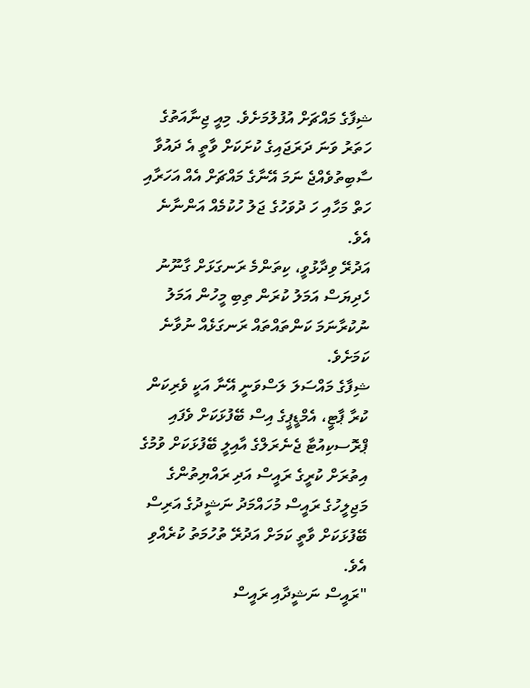ޝިފާގެ މައްޗަށް އުފުލުމަށެވެ. މިއީ ޖިނާއަތުގެ ހަތަރު ވަނަ ދަރަޖައިގެ ކުށަކަށް ވާތީ އެ ދައުވާ ސާބިތުވެއްޖެ ނަމަ އޭނާގެ މައްޗަށް އެއް އަހަރާއި ހަތް މަހާއި ހަ ދުވަހުގެ ޖަލު ހުކުމެއް އަންނާނެ އެވެ.
އަދުރޭ ވިދާޅުވީ، ކިތަންމެ ރަނގަޅަށް ގާނޫނު ހެދިޔަސް އަމަލު ކުރަން ތިބި މީހުން އަމަލު ނުކުރާނަމަ ކަންތައްތައް ރަނގަޅެއް ނުވާނެ ކަމަށެވެ.
ޝިފާގެ މައްސަލަ ލަސްވަނީ އޭނާ އަކީ ވެރިކަން ކުރާ ޕާޓީ، އެމްޑީޕީގެ އިސް ބޭފުޅަކަށް ވެފައި ޕްރޮސކިއުޓާ ޖެނެރަލްގެ އާއިލީ ބޭފުޅަކަށް ވުމުގެ އިތުރަށް ކުރީގެ ރައީސް އަދި ރައްޔިތުންގެ މަޖިލީހުގެ ރައީސް މުހައްމަދު ނަޝީދުގެ އަރިސް ބޭފުޅަކަށް ވާތީ ކަމަށް އަދުރޭ ތުހުމަތު ކުރެއްވި އެވެ.
"ރައީސް ނަޝީދާއި ރައީސް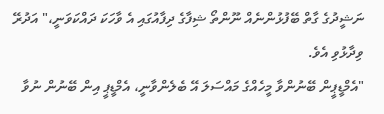ނަޝީދުގެ ގާތް ބޭފުޅުންނެއް ނޫންތޯ ޝިފާގެ ދިފާއުގައި އެ ވާހަކަ ދައްކަވަނީ،" އަދުރޭ ވިދާޅުވި އެވެ.
"އެމްޑީޕީން ބޭނުންވާ މީހެއްގެ މައްސަލަ އޭ ބެލެންވާނީ، އެމްޑީޕީ އިން ބޭނުން ނުވާ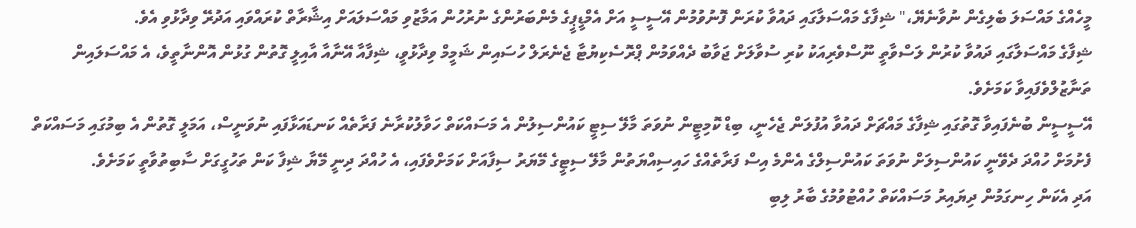މީހެއްގެ މައްސަލަ ބެލިގެން ނުވާނެޔޭ،" ޝިފާގެ މައްސަލާގައި ދައުވާ ކުރަން ފޮނުވުމުން އޭސީސީ އަށް އެމްޑީޕީގެ މެންބަރުންގެ ނުރުހުން އަމާޒުވި މައްސަލައަށް އިޝާރާތް ކުރައްވައި އަދުރޭ ވިދާޅުވި އެވެ.
ޝިފާގެ މައްސަލާގައި ދައުވާ ކުރުން ލަސްވާތީ ނޫސްވެރިއަކު ކުރި ސުވާލަށް ޖަވާބު ދެއްވަމުން ޕްރޮސެކިޔުޓާ ޖެނެރަލް ހުސައިން ޝަމީމް ވިދާޅުވީ، ޝިފާއާ އޭނާއާ އާއިލީ ގޮތުން ގުޅުން އޮންނާތީވެ، އެ މައްސަލައިން ތަނާޒުލްވެފައިވާ ކަމަށެވެ.
އޭސީސީން ބުނެފައިވާ ގޮތުގައި ޝިފާގެ މައްޗަށް ދައުވާ އުފުލަން ޖެހެނީ، ބިޑް ކޮމިޓީން ނުވަތަ މާލޭ ސިޓީ ކައުންސިލުން އެ މަސައްކަތް ހަވާލުކުރާނެ ފަރާތެއް ކަނޑައަޅާފައި ނުވަނީސް، އަމަލީ ގޮތުން އެ ބިމުގައި މަސައްކަތް ފެށުމަށް ހުއްދަ ދެވޭނީ ކައުންސިލަށް ނުވަތަ ކައުންސިލްގެ އެންމެ އިސް ފަރާތެއްގެ ހައިސިއްޔަތުން މާލޭ ސިޓީގެ މޭޔަރު ސިފާއަށް ކަމަށްވެފައި، އެ ހުއްދަ ދިނީ މޭޔާ ޝިފާ ކަން ތަހުގީގަށް ސާބިތުވާތީ ކަމަށެވެ.
އަދި އެކަން ހިނގަމުން ދިޔައިރު މަސައްކަތް ހުއްޓުވުމުގެ ބާރު ލިބި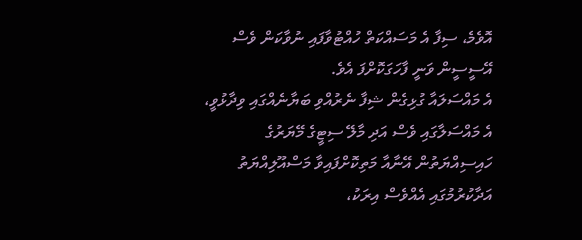އޮވެމެ، ސިފާ އެ މަސައްކަތް ހުއްޓުވާފައި ނުވާކަން ވެސް އޭސީސީން ވަނީ ފާހަގަކޮށްފަ އެވެ.
އެ މައްސަލައާ ގުޅިގެން ޝިފާ ނެރުއްވި ބަޔާނެއްގައި ވިދާޅުވީ، އެ މައްސަލާގައި ވެސް އަދި މާލޭ ސިޓީގެ މޭޔަރުގެ ހައިސިއްޔަތުން އޭނާއާ މަތިކޮށްފައިވާ މަސްއޫލިއްޔަތު އަދާކުރުމުގައި އެއްވެސް އިރަކު،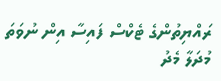ރައްޔިތުންގެ ޓެކްސް ފައިސާ އިން ނުވަތަ މުދަލާ މެދު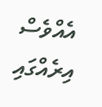އެއްވެސް އިރެއްގައި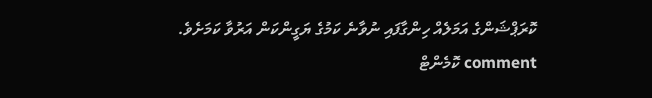ކޮރަޕްޝަންގެ އަމަލެއް ހިންގާފައި ނުވާނެ ކަމުގެ ޔަގީންކަން އަރުވާ ކަމަށެވެ.
comment ކޮމެންޓް